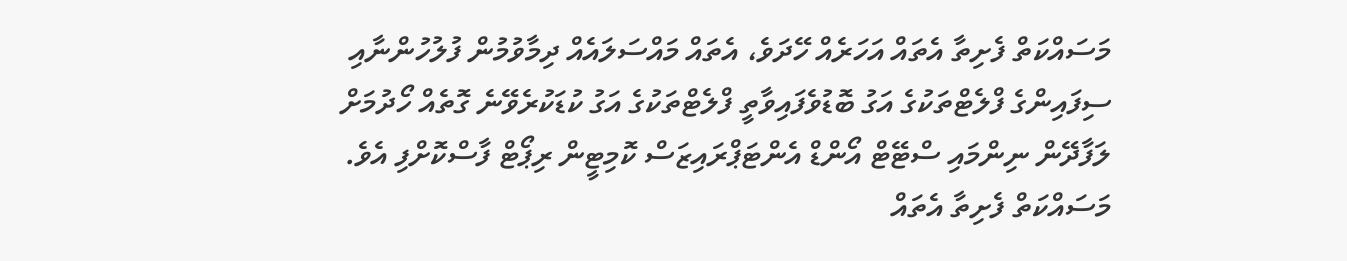މަސައްކަތް ފެށިތާ އެތައް އަހަރެއް ހޭދަވެ، އެތައް މައްސަލައެއް ދިމާވުމުން ފުލުހުންނާއި ސިފައިންގެ ފްލެޓްތަކުގެ އަގު ބޮޑުވެފައިވާތީ ފްލެޓްތަކުގެ އަގު ކުޑަކުރެވޭނެ ގޮތެއް ހޯދުމަށް ލަފާދޭން ނިންމައި ސްޓޭޓް އޯންޑް އެންޓަޕްރައިޒަސް ކޮމިޓީން ރިޕޯޓް ފާސްކޮށްފި އެވެ.
މަސައްކަތް ފެށިތާ އެތައް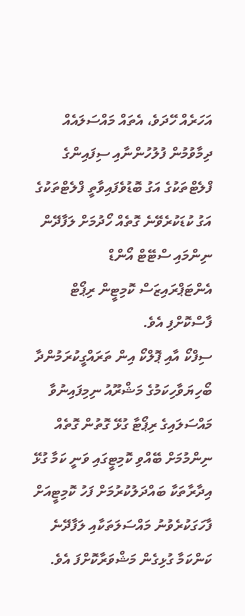އަހަރެއް ހޭދަވެ، އެތައް މައްސަލައެއް ދިމާވުމުން ފުލުހުންނާއި ސިފައިންގެ ފްލެޓްތަކުގެ އަގު ބޮޑުވެފައިވާތީ ފްލެޓްތަކުގެ އަގު ކުޑަކުރެވޭނެ ގޮތެއް ހޯދުމަށް ލަފާދޭން ނިންމައި ސްޓޭޓް އޯންޑް އެންޓަޕްރައިޒަސް ކޮމިޓީން ރިޕޯޓް ފާސްކޮށްފި އެވެ.
ސިފްކޯ އާއި ޕޮލްކޯ އިން ތަރައްގީކުރަމުންދާ ބޯހިޔަވާހިކަމުގެ މަޝްރޫއު ނިމިފައިނުވާ މައްސަލައިގެ ރިޕޯޓާ ގުޅޭ ގޮތުން ގޮތެއް ނިންމުމަށް ބޭއްވި ކޮމިޓީގައި ވަނީ ކަމާ ގުޅޭ އިދާރާތަކާ ބައްދަލުކުރުމަށް ފަހު ކޮމިޓީއަށް ފާހަގަކުރެވުނު މައްސަލަތަކާއި ލަފާދޭނެ ކަންކަމާ ގުޅިގެން މަޝްވަރާކޮށްފަ އެވެ.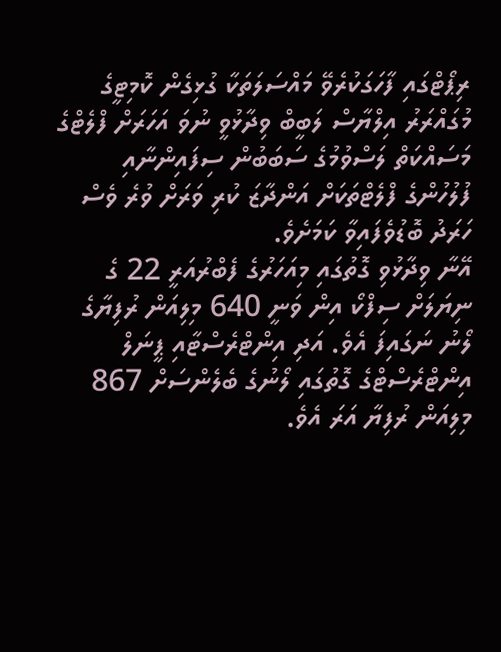ރިޕޯޓްގައި ފާހަގަކުރެވޭ މައްސަލަތަކާ ގުޅިގެން ކޮމިޓީގެ މުގައްރަރު އިލްޔާސް ލަބީބް ވިދާޅުވީ ނުވަ އަހަރަށް ފްލެޓްގެ މަސައްކަތް ލަސްވުމުގެ ސަބަބުން ސިފައިންނާއި ފުލުހުންގެ ފްލެޓްތަކަށް އަންދާޒަ ކުރި ވަރަށް ވުރެ ވެސް ހަރަދު ބޮޑުވެފައިވާ ކަމަށެވެ.
އޭނާ ވިދާޅުވި ގޮތުގައި މިއަހަރުގެ ފެބްރުއަރީ 22 ގެ ނިޔަލަށް ސިފްކޯ އިން ވަނީ 640 މިލިއަން ރުފިޔާގެ ލޯނު ނަގައިފަ އެވެ. އަދި އިންޓްރެސްޓާއި ޕީނަލް އިންޓްރެސްޓްގެ ގޮތުގައި ލޯނުގެ ބެލެންސަށް 867 މިލިއަން ރުފިޔާ އަރަ އެވެ.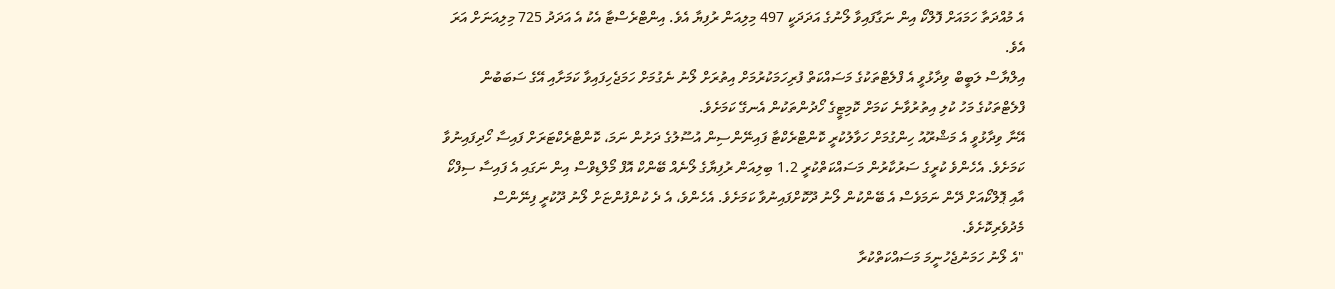އެ މުއްދަތާ ހަމައަށް ފޮލްކޯ އިން ނަގާފައިވާ ލޯނުގެ އަދަދަކީ 497 މިލިއަން ރުފިޔާ އެވެ. އިންޓްރެސްޓާ އެކު އެ އަދަދު 725 މިލިއަނަށް އަރަ އެވެ.
އިލްޔާސް ލަބީބް ވިދާޅުވީ އެ ފްލެޓްތަކުގެ މަސައްކަތް ފުރިހަމަކުރުމަށް އިތުރަށް ލޯނު ނެގުމަށް ހަމަޖެހިފައިވާ ކަމަށާއި އޭގެ ސަބަބުން ފްލެޓްތަކުގެ މަހު ކުލި އިތުރުވާނެ ކަމަށް ކޮމިޓީގެ ހޯދުންތަކުން އެނގޭ ކަމަށެވެ.
އޭނާ ވިދާޅުވީ އެ މަޝްރޫއު ހިންގުމަށް ހަވާލުކުރީ ކޮންޓްރެކްޓާ ފައިނޭންސިން އުސޫލުގެ ދަށުން ނަމަ، ކޮންޓްރެކްޓަރަށް ފައިސާ ހޯދިފައިނުވާ ކަމަށެވެ. އެހެންވެ ކުރީގެ ސަރުކާރުން މަސައްކަތްކުރީ 1.2 ބިލިއަން ރުފިޔާގެ ލޯނެއް ބޭންކް އޮފް މޯލްޑިވްސް އިން ނަގައި އެ ފައިސާ ސިފްކޯ އާއި ޕޮލްކޯއަށް ދޭން ނަމަވެސް އެ ބޭންކުން ލޯނު ދޫކޮށްފައިނުވާ ކަމަށެވެ. އެހެންވެ، އެ ދެ ކުންފުންޏަށް ލޯނު ދޫކުރީ ފިނޭންސް މެދުވެރިކޮށެވެ.
"އެ ލޯނު ހަމަނުޖެހުނީމަ މަސައްކަތްކުރާ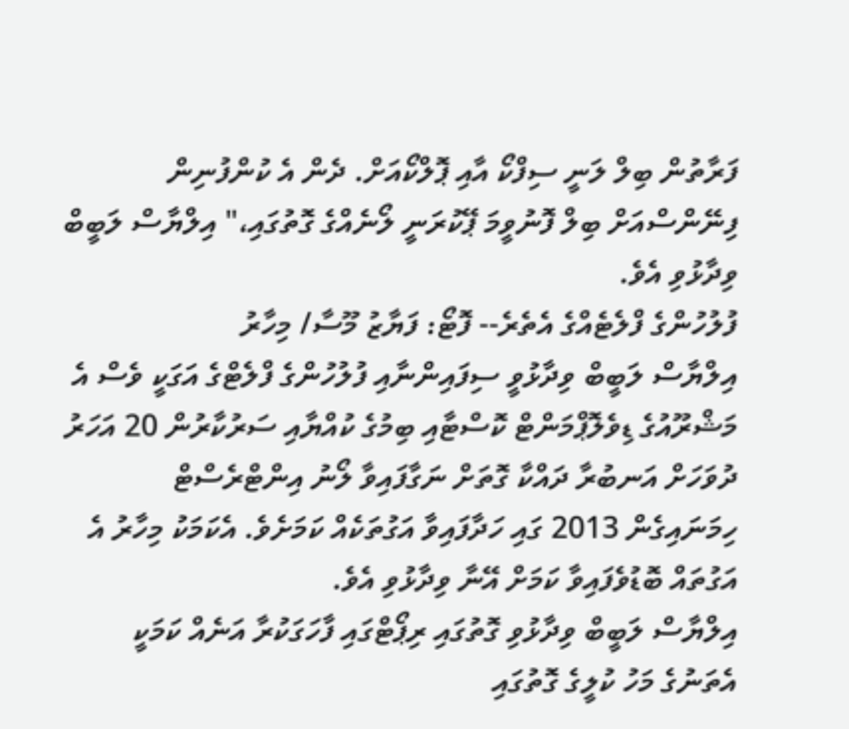ފަރާތުން ބިލް ލަނީ ސިފްކޯ އާއި ޕޮލްކޯއަށް. ދެން އެ ކުންފުނިން ފިނޭންސްއަށް ބިލް ފޮނުވީމަ ޕޭކުރަނީ ލޯނެއްގެ ގޮތުގައި،" އިލްޔާސް ލަބީބް ވިދާޅުވި އެވެ.
ފުލުހުންގެ ފްލެޓެއްގެ އެތެރެ-- ފޮޓޯ: ފަޔާޒު މޫސާ/ މިހާރު
އިލްޔާސް ލަބީބް ވިދާޅުވީ ސިފައިންނާއި ފުލުހުންގެ ފްލެޓްގެ އަގަކީ ވެސް އެ މަޝްރޫއުގެ ޑިވެލޮޕްމަންޓް ކޮސްޓާއި ބިމުގެ ކުއްޔާއި ސަރުކާރުން 20 އަހަރު ދުވަހަށް އަނބުރާ ދައްކާ ގޮތަށް ނަގާފައިވާ ލޯނު އިންޓްރެސްޓް ހިމަނައިގެން 2013 ގައި ހަދާފައިވާ އަގުތަކެއް ކަމަށެވެ. އެކަމަކު މިހާރު އެ އަގުތައް ބޮޑުވެފައިވާ ކަމަށް އޭނާ ވިދާޅުވި އެވެ.
އިލްޔާސް ލަބީބް ވިދާޅުވި ގޮތުގައި ރިޕޯޓްގައި ފާހަގަކުރާ އަނެއް ކަމަކީ އެތަނުގެ މަހު ކުލީގެ ގޮތުގައި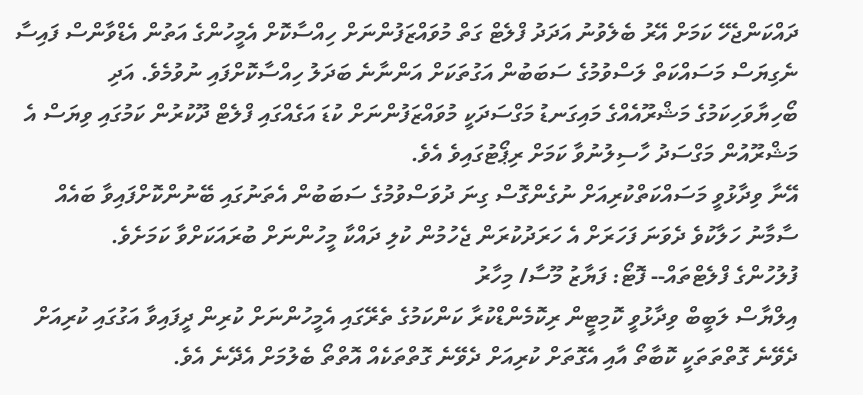ދައްކަންޖެހޭ ކަމަށް އޭރު ބެލެވުނު އަދަދު ފްލެޓް ގަތް މުވައްޒަފުންނަށް ހިއްސާކޮށް އެމީހުންގެ އަތުން އެޑްވާންސް ފައިސާ ނެގިޔަސް މަސައްކަތް ލަސްވުމުގެ ސަބަބުން އަގުތަކަށް އަންނާނެ ބަދަލު ހިއްސާކޮށްފައި ނުވުމެވެ. އަދި ބޯހިޔާވަހިކަމުގެ މަޝްރޫއެއްގެ މައިގަނޑު މަގްސަދަކީ މުވައްޒަފުންނަށް ކުޑަ އަގެއްގައި ފްލެޓް ދޫކުރުން ކަމުގައި ވިޔަސް އެ މަޝްރޫއުން މަގްސަދު ހާސިލުނުވާ ކަމަށް ރިޕޯޓުގައިވެ އެވެ.
އޭނާ ވިދާޅުވީ މަސައްކަތްކުރިއަށް ނުގެންގޮސް ގިނަ ދުވަސްވުމުގެ ސަބަބުން އެތަނުގައި ބޭނުންކޮށްފައިވާ ބައެއް ސާމާނު ހަލާކުވެ ދެވަނަ ފަހަރަށް އެ ހަރަދުކުރަން ޖެހުމުން ކުލި ދައްކާ މީހުންނަށް ބުރައަކަށްވާ ކަމަށެވެ.
ފުލުހުންގެ ފްލެޓްތައް-- ފޮޓޯ: ފަޔާޒު މޫސާ/ މިހާރު
އިލްޔާސް ލަބީބް ވިދާޅުވީ ކޮމިޓީން ރިކޮމެންޑްކުރާ ކަންކަމުގެ ތެރޭގައި އެމީހުންނަށް ކުރިން ދީފައިވާ އަގުގައި ކުރިއަށް ދެވޭނެ ގޮތްތަތަކީ ކޮބާތޯ އާއި އެގޮތަށް ކުރިއަށް ދެވޭނެ ގޮތްތަކެއް އޮތްތޯ ބެލުމަށް އެދޭނެ އެވެ.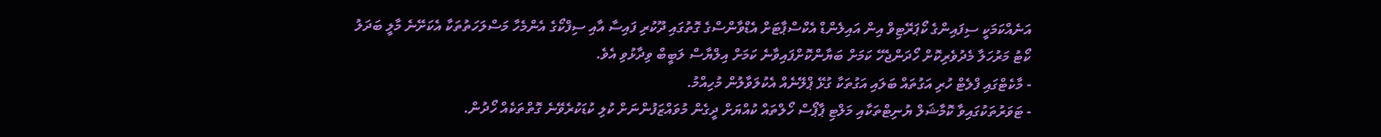އަނެއްކަމަކީ ސިފައިންގެ ކޯޕަރޭޓިވް އިން އައިލެންޑް އެކްސްޕާޓަށް އެޑްވާންސްގެ ގޮތުގައި ދޫކުރި ފައިސާ އާއި ސިފްކޯގެ އެންމެހާ މަސްލަހަތުތަކާ އެކަށޭނެ މާލީ ބަދަލު ކޯޓު މަރުހަލާ މެދުވެރިކޮށް ހޯދަންޖެހޭ ކަމަށް ބަޔާންކޮށްފައިވާނެ ކަމަށް އިލްޔާސް ލަބީބް ވިދާޅުވި އެވެ.
- މާކެޓްގައި ފްލެޓް ހުރި އަގުތައް ބަލައި އަގުތަކާ ގުޅޭ ޕްލޭނެއް އެކުލަވާލުން މުހިއްމު.
- ޓަވަރުތަކުގައިވާ ކޮމާޝަލް ޔުނިޓްތަކާއި މަލްޓި ޕާޕޯސް ހޯލްތައް ކުއްޔަށް ދީގެން މުވައްޒަފުންނަށް ކުލި ކުޑަކުރެވޭނެ ގޮތްތަކެއް ހޯދުން.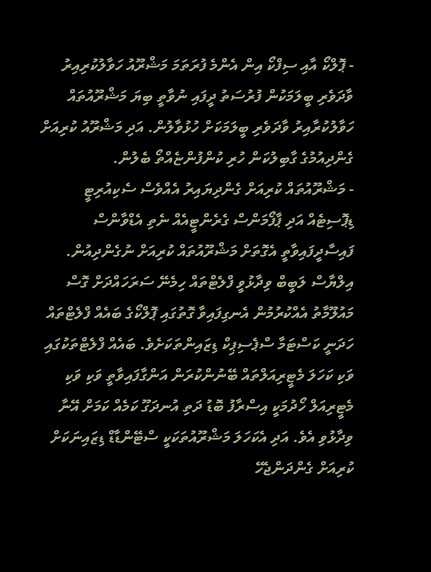- ޕޮލްކޯ އާއި ސިފްކޯ އިން އެންމެ ފުރަތަމަ މަޝްރޫއު ހަވާލުކުރިއިރު ވާދަވެރި ބީލަމަކުން ފުރުސަތު ދީފައި ނުވާތީ ބިޔަ މަޝްރޫއުތައް ހަވާލުކުރާއިރު ވާދަވެރި ބީލަމަކަށް ހުޅުވާލުން. އަދި މަޝްރޫއު ކުރިއަށް ގެންދިއުމުގެ ގާބިލުކަން ހުރި ކުންފުންޏެއްތޯ ބެލުން.
- މަޝްރޫއުތައް ކުރިއަށް ގެންދިޔައިރު އެއްވެސް ސެކިއުރިޓީ ޑިޕޮސިޓެއް އަދި ޕާފޯމަންސް ގެރެންޓީއެއް ނެތި އެޑްވާންސް ފައިސާދީފައިވާތީ އެގޮތަށް މަޝްރޫއުތައް ކުރިއަށް ނުގެންދިއުން.
އިލްޔާސް ލަބީބް ވިދާޅުވީ ފްލެޓްތައް ހިމެނޭ ސަރަހައްދަށް ގޮސް މައުލޫމާތު އެއްކުރުމުން އެނގިފައިވާ ގޮތުގައި ޕޮލްކޯގެ ބައެއް ފްލެޓްތައް ހަދަނީ ކަސްޓަމާ ސްޕެސިޕިކް ޑިޒައިންތަކަށެވެ. ބައެއް ފްލެޓްތަކުގައި ވަކި ކަހަލަ މެޓީރިއަލްތައް ބޭނުންކުރަން އަންގާފައިވާތީ ވަކި ވަކި މެޓީރިއަލް ހޯދުމަކީ އިސްރާފު ބޮޑު ދަތި އުނދަގޫ ކަމެއް ކަމަށް އޭނާ ވިދާޅުވި އެވެ. އަދި އެކަހަލަ މަޝްރޫއުތަކަކީ ސްޓޭންޑާޑް ޑިޒައިނަކަށް ކުރިއަށް ގެންދަންޖެހޭ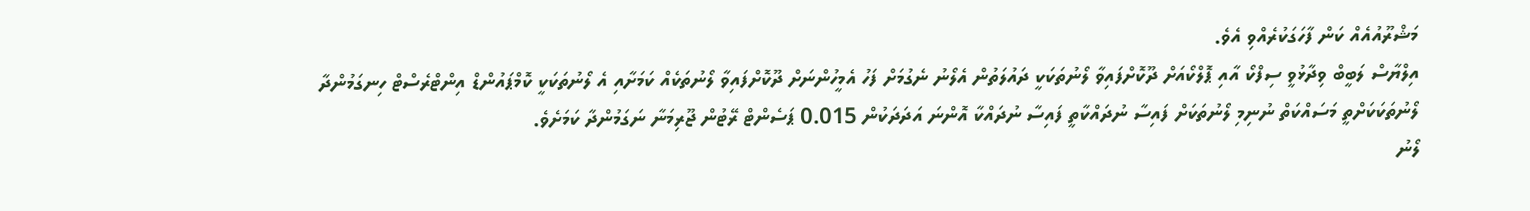މަޝްރޫއުއެއް ކަން ފާހަގަކުރެއްވި އެވެ.
އިލްޔާސް ލަބީބް ވިދާޅުވީ ސިފްކޯ އާއި ޕޮލްކޯއަށް ދޫކޮށްފައިވާ ލޯނުތަކަކީ ދައުލަތުން އެލޯނު ނެގުމަށް ފަހު އެމީހުންނަށް ދޫކޮށްފައިވާ ލޯނުތަކެއް ކަމަށާއި އެ ލޯނުތަކަކީ ކޮމްޕައުންޑް އިންޓްރެސްޓް ހިނގަމުންދާ ލޯނުތަކަކަށްތީ މަސައްކަތް ނުނިމި ލޯނުތަކަށް ފައިސާ ނުދައްކާތީ ފައިސާ ނުދައްކާ އޮންނަ އަދަދަކުން 0.015 ޕަސެންޓް ރޭޓުން ޖޫރިމަނާ ނަގަމުންދާ ކަމަށެވެ.
ލޯނު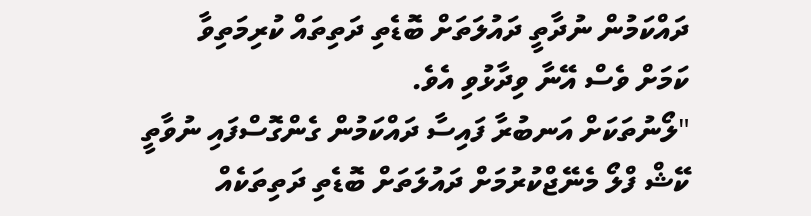ދައްކަމުން ނުދާތީ ދައުލަތަށް ބޮޑެތި ދަތިތައް ކުރިމަތިވާ ކަމަށް ވެސް އޭނާ ވިދާޅުވި އެވެ.
"ލޯނުތަކަށް އަނބުރާ ފައިސާ ދައްކަމުން ގެންގޮސްފައި ނުވާތީ ކޭޝް ފްލޯ މެނޭޖްކުރުމަށް ދައުލަތަށް ބޮޑެތި ދަތިތަކެއް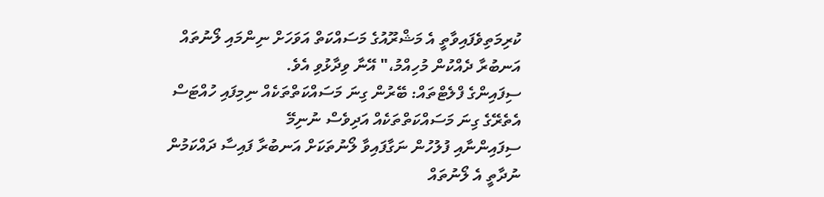ކުރިމަތިވެފައިވާތީ އެ މަޝްރޫއުގެ މަސައްކަތް އަވަހަށް ނިންމައި ލޯނުތައް އަނބުރާ ދެއްކުން މުހިއްމު،" އޭނާ ވިދާޅުވި އެވެ.
ސިފައިންގެ ފްލެޓްތައް: ބޭރުން ގިނަ މަސައްކަތްތަކެއް ނިމިފައި ހުއްޓަސް އެތެރޭގެ ގިނަ މަސައްކަތްތަކެއް އަދިވެސް ނުނިމޭ
ސިފައިންނާއި ފުލުހުން ނަގާފައިވާ ލޯނުތަކަށް އަނބުރާ ފައިސާ ދައްކަމުން ނުދާތީ އެ ލޯނުތައް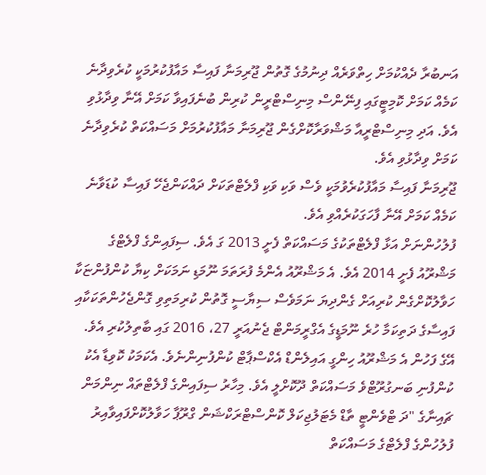އަނބުރާ ދެއްކުމަށް ހިތްވަރެއް ދިނުމުގެ ގޮތުން ޖޫރިމަނާ ފައިސާ މައާފުކުރުމަކީ ކުރެވިދާނެ ކަމެއް ކަމަށް ކޮމިޓީގައި ފިނޭންސް މިނިސްޓްރީން ކުރިން ބުނެފައިވާ ކަމަށް އޭނާ ވިދާޅުވި އެވެ. އަދި މިނިސްޓްރީއާ މަޝްވަރާކޮށްގެން ޖޫރިމަނާ މައާފުކުރުމަށް މަސައްކަތް ކުރެވިދާނެ ކަމަށް ވިދާޅުވި އެވެ.
ޖޫރިމަނާ ފައިސާ މައާފުކުރެވުމަކީ ވެސް ވަކި ވަކި ފްލެޓްތަކަށް ދައްކަންޖެހޭ ފައިސާ ކުޑަވާނެ ކަމެއް ކަމަށް އޭނާ ފާހަގަކުރެއްވި އެވެ.
ފުލުހުންނަށް އަޅާ ފްލެޓްތަކުގެ މަސައްކަތް ފެށީ 2013 ގަ އެވެ. ސިފައިންގެ ފްލެޓްގެ މަޝްރޫއު ފެށީ 2014 އެވެ. އެ މަޝްރޫއު އެންމެ ފުރަތަމަ ނޫމަޑި ނަމަކަށް ކިޔާ ކުންފުންޏަކާ ހަވާލުކޮށްގެން ކުރިއަށް ގެންދިޔަ ނަމަވެސް ސިޔާސީ ގޮތުން ކުރިމަތިވި ގޮންޖެހުންތަކަކާއި ފައިސާގެ ދަތިކަމާ ހުރެ ނޫމަޑީގެ އެގްރީމަންޓް ޖެނުއަރީ 27، 2016 ގައި ބާތިލުކުރި އެވެ.
އޭގެ ފަހުން އެ މަޝްރޫއު ހިންގީ އައިލެންޑް އެކްސްޕާޓް ކުންފުނިންނެވެ. އެކަމަކު ކޮވިޑާ އެކު ކުންފުނި ބަނގުރޫޓްވެ މަސައްކަތް ދޫކޮށްލީ އެވެ. މިހާރު ސިފައިންގެ ފްލެޓްތައް ނިންމަން ޗައިނާގެ "ދަ ޓްވެންޓީ ތާޑް މެޓަލުޖިކަލް ކޮންސްޓްރަކްޝަން ގްރޫޕާ ހަވާލުކޮށްފައިވާއިރު ފުލުހުންގެ ފްލެޓްގެ މަސައްކަތް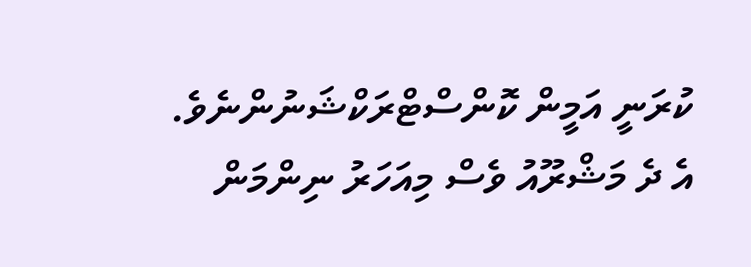ކުރަނީ އަމީން ކޮންސްޓްރަކްޝަނުންނެވެ. އެ ދެ މަޝްރޫއު ވެސް މިއަހަރު ނިންމަން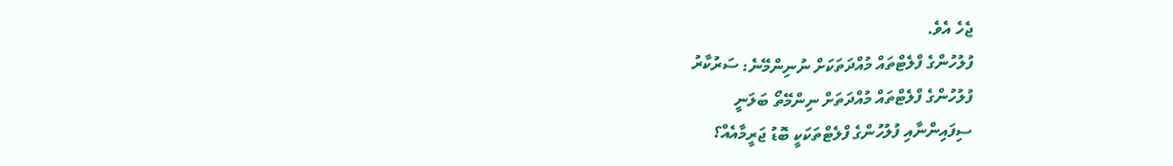ޖެހެ އެވެ.
ފުލުހުންގެ ފްލެޓްތައް މުއްދަތަކަށް ނުނިންމޭނެ: ސަރުކާރު
ފުލުހުންގެ ފްލެޓްތައް މުއްދަތަށް ނިންމޭތޯ ބަލަނީ
ސިފައިންނާއި ފުލުހުންގެ ފްލެޓްތަކަކީ ބޮޑު ޖަރީމާއެއް؟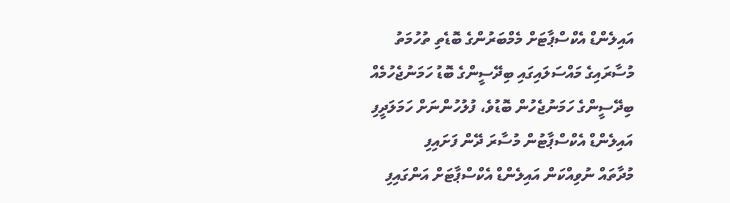އައިލެންޑް އެކްސްޕާޓަށް މެމްބަރުންގެ ބޮޑެތި ތުހުމަތު
މުސާރައިގެ މައްސަލައިގައި ބިދޭސީންގެ ބޮޑު ހަމަނުޖެހުމެއް
ބިދޭސީންގެ ހަމަނުޖެހުން ބޮޑުވެ، ފުލުހުންނަށް ހަމަލަދީފި
އައިލެންޑް އެކްސްޕާޓުން މުސާރަ ދޭން ފަށައިފި
މުދާތައް ނުވިއްކަން އައިލެންޑް އެކްސްޕާޓަށް އަންގައިފި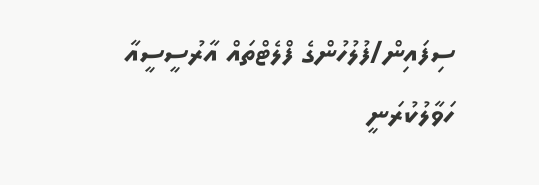ސިފައިން/ފުލުހުންގެ ފްލެޓްތައް އާރުސީސީއާ ހަވާލުކުރަނީ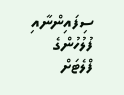ސިފައިންނާއި ފުލުހުންގެ ފްލެޓަށް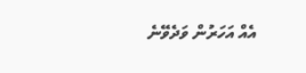އެއް އަހަރުން ވަދެވޭނެ